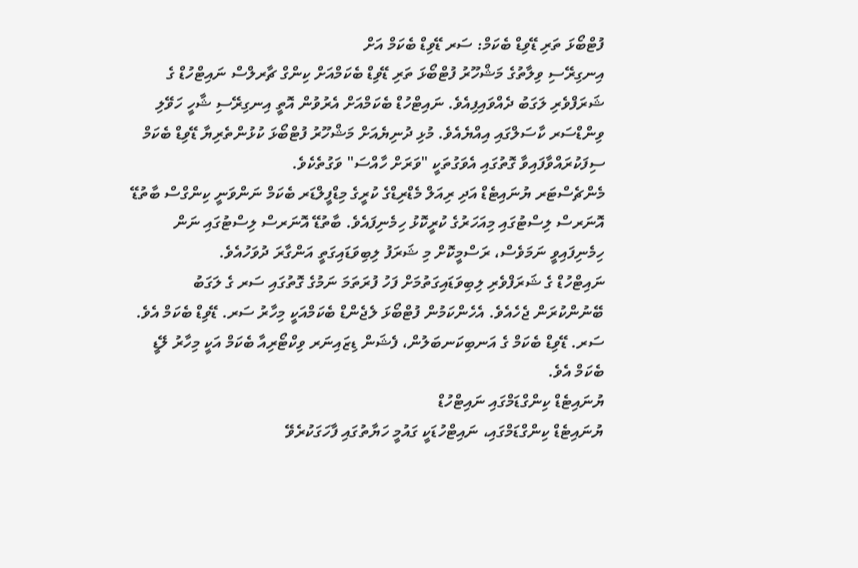ފުޓްބޯޅަ ތަރި ޑޭވިޑް ބެކަމް: ސަރ ޑޭވިޑް ބެކަމް އަށް
އިނގިރޭސި ވިލާތުގެ މަޝްހޫރު ފުޓްބޯޅަ ތަރި ޑޭވިޑް ބެކަމްއަށް ކިންގް ޗާރލްސް ނައިޓްހުޑް ގެ ޝަރަފްވެރި ލަގަބު ދެއްވައިފިއެވެ. ނައިޓްހުޑް ބެކަމްއަށް އެރުވުން އޮތީ އިނގިރޭސި ޝާހީ ހަވޭލި ވިންޑްސަރ ކާސަލްގައި އިއްޔެއެވެ. މުޅި ދުނިޔެއަށް މަޝްހޫރު ފުޓްބޯޅަ ކުޅުންތެރިޔާ ޑޭވިޑް ބެކަމް ސިފަކުރައްވާފައިވާ ގޮތުގައި އެވަގުތަކީ "ވަރަށް ހާއްސަ" ވަގުތެކެވެ.
މެންޗެސްޓަރ ޔުނައިޓެޑް އަދި ރިއަލް މެޑްރިޑްގެ ކުރީގެ މިޑްފީލްޑަރ ބެކަމް ނަންވަނީ ކިންގްސް ބާތުޑޭ އޮނަރސް ލިސްޓުގައި މިއަހަރުގެ ކުރީކޮޅު ހިމެނިފައެވެ. ބާތުޑޭ އޮނަރސް ލިސްޓުގައި ނަން ހިމެނިފައިވީ ނަމަވެސް، ރަސްމީކޮށް މި ޝަރަފު ލިބިވަޑައިގަތީ އަންގާރަ ދުވަހުއެވެ.
ނައިޓްހުޑް ގެ ޝަރަފްވެރި ލިބިވަޑައިގަތުމަށް ފަހު ފުރަތަމަ ނަމުގެ ގޮތުގައި ސަރ ގެ ލަގަބު ބޭނުންކުރަން ޖެހެއެވެ. އެހެންކަމުން ފުޓްބޯޅަ ލެޖެންޑް ބެކަމްއަކީ މިހާރު ސަރ. ޑޭވިޑް ބެކަމް އެވެ. ސަރ. ޑޭވިޑް ބެކަމް ގެ އަނބިކަނބަލުން، ފެޝަން ޑިޒައިނަރ ވިކްޓޯރިއާ ބެކަމް އަކީ މިހާރު ލޭޑީ ބެކަމް އެވެ.
ޔުނައިޓެޑް ކިންގްޑަމްގައި ނައިޓްހުޑް
ޔުނައިޓެޑް ކިންގްޑަމްގައި، ނައިޓްހުޑަކީ ގައުމީ ހަޔާތުގައި ފާހަގަކުރެވޭ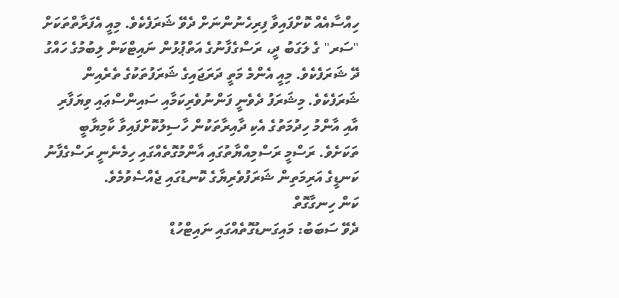ހިއްސާއެއް ކޮށްފައިވާ ފިރިހެނުންނަށް ދެވޭ ޝަރަފެކެވެ. މިއީ އެފަރާތްތަކަށް "ސަރ" ގެ ލަގަބު ދީ، ރަސްގެފާނުގެ އަތްޕުޅުން ނައިޓްކަން ލިބުމުގެ ހައްގު ދޭ ޝަރަފެކެވެ. މިއީ އެންމެ މަތީ ދަރަޖައިގެ ޝަރަފުތަކުގެ ތެރެއިން ޝަރަފެކެވެ. މިޝަރަފު ދެވެނީ ފަންނުވެރިކަމާއި ސައިންސްޢައި ވިޔަފާރި އާއި އާންމު ހިދުމަތުގެ އެކި ދާއިރާތަކުން ހާސިލުކޮށްފައިވާ ކާމިޔާބީ ތަކަށެވެ. ރަސްމީ ރަސްމިއްޔާތުގައި އާންމުގޮތެއްގައި ހިމެނެނީ ރަސްގެފާނު ކަނޑީގެ އަރިމަތިން ޝަރަފުވެރިޔާގެ ކޮނޑުގައި ޖެއްސެވުމެވެ.
ކަން ހިނގާގޮތް
ދެވޭ ސަބަބު: މައިގަނޑުގޮތެއްގައި ނައިޓްހުޑް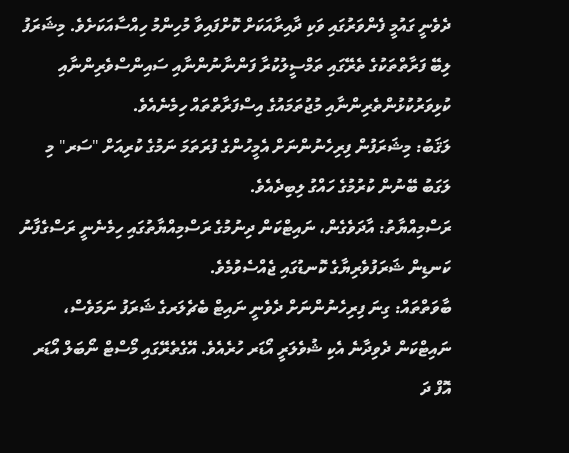ދެވެނީ ގައުމީ ފެންވަރުގައި ވަކި ދާއިރާއަކަށް ކޮށްފައިވާ މުހިންމު ހިއްސާއަކަށެވެ. މިޝަރަފު ލިބޭ ފަރާތްތަކުގެ ތެރޭގައި ތަމްސީލުކުރާ ފަންނާނުންނާއި ސައިންސްވެރިންނާއި ކުޅިވަރުކުޅުންތެރިންނާއި މުޖުތަމައުގެ އިސްފަރާތްތައް ހިމެނެއެވެ.
ލަޤަބު: މިޝަރަފުން ފިރިހެނުންނަށް އެމީހުންގެ ފުރަތަމަ ނަމުގެ ކުރިއަށް "ސަރ" މި ލަގަބު ބޭނުން ކުރުމުގެ ހައްގު ލިބިދެއެވެ.
ރަސްމިއްޔާތު: އާދަވެގެން، ނައިޓްކަން ދިނުމުގެ ރަސްމިއްޔާތުގައި ހިމެނެނީ ރަސްގެފާނު ކަނޑިން ޝަރަފުވެރިޔާގެ ކޮނޑުގައި ޖެއްސެވުމެވެ.
ބާވަތްތައް: ގިނަ ފިރިހެނުންނަށް ދެވެނީ ނައިޓް ބެޗެލަރގެ ޝަރަފު ނަމަވެސް، ނައިޓްކަން ދެވިދާނެ އެކި ޝުވެލަރީ އޯޑަރ ހުރެއެވެ. އޭގެތެރޭގައި މޯސްޓް ނޯބަލް އޯޑަރ އޮފް ދަ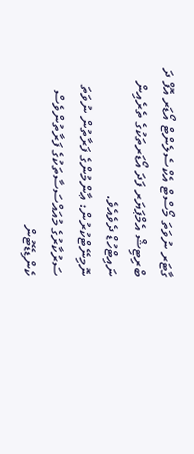ގާޓަރ ނުވަތަ މޯސްޓް އެކްސެލެންޓް އޯޑަރ އޮފް ދަ ބްރިޓިޝް އެމްޕަޔަރ ފަދަ އޯޑަރތަކުގެ ތެރެއިން ނައިޓްހުޑް ދެވެއެވެ.
ނޮމިނޭޓްކުރުން: ޢާންމުންގެ ފަރާތުން ނުވަތަ ސަރުކާރުގެ މުއައްސަސާތަކުގެ ފަރާތުންވެސް ކެންޑިޑޭޓުން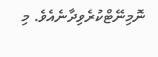ނޮމިނޭޓްކުރެވިދާނެއެވެ. މި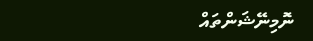ނޮމިނޭޝަންތައް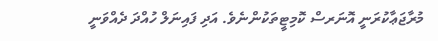މުރާޖަޢާކުރަނީ އޮނަރސް ކޮމިޓީތަކުންނެވެ. އަދި ފައިނަލް ހުއްދަ ދެއްވަނީ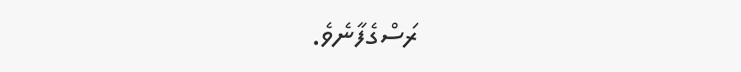ރަސްގެފާނެވެ.